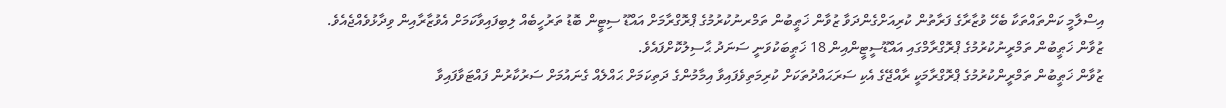އިސްލާމީ ކަންތައްތަކާ ބެހޭ ވުޒާރާގެ ފަރާތުން ކުރިއަށްގެންދަވާ ޒުވާން ޚަޠީބުން ތަމްރނުކުރުމުގެ ޕްރޮގްރާމަށް އައްޑޫ ސިޓީން ބޮޑު ތަރުހީބެއް ލިބިފައިވާކަމަށް އެވުޒާރާއިން ވިދާޅުވެއްޖެއެވެ.
ޒުވާން ޚަޠީބުން ތަމްރީނުކުރުމުގެ ޕްރޮގްރާމްގައި އައްޑޫސީޓީންއިން 18 ޚަޠީބަކުވަނީ ސަނަދު ޙާސިލުކޮށްފައެވެ.
ޒުވާން ޚަޠީބުން ތަމްރީންކުރުމުގެ ޕްރޮގްރާމަކީ ރާއްޖޭގެ އެކި ސަރަޙައްދުތަކަށް ކުރިމަތިވެފައިވާ އިމާމުންގެ ދަތިކަމަށް ޙައްލެއް ގެނައުމަށް ސަރުކާރުން ފައްޓަވާފައިވާ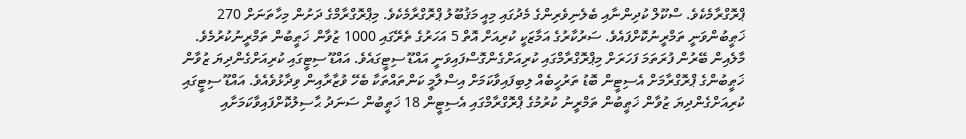ޕްރޮގްރާމެކެވެ. ސްކޫލް ކުދިންނާއި ބެލެނިވެރިންގެ މެދުގައި މިއީ މަޤުބޫލު ޕްރޮގްރާމެކެވެ. މިޕްރޮގްރާމްގެ ދަށުން މިހާތަނަށް 270 ޚަޠީބުންވަނީ ތަމްރީނުކޮށްފައެވެ. ސަރުކާރުގެ އަމާޒަކީ ކުރިއަށް އޮތް 5 އަހަރުގެ ތެރޭގައި 1000 ޒުވާން ޚަޠީބުން ތަމްރީނުކުރުމެވެ.
މާލެއިން ބޭރުން ފުރަތަމަ ފަހަރަށް މިޕްރޮގްރާމްގައި ކުރިއަށްގެންގޮސްފައިވަނީ އައްޑޫ ސިޓީގައެވެ. އައްޑޫ ސިޓީގައި ކުރިއަށްގެންދިޔަ ޒުވާން ޚަޠީބުންގެ ޕްރޮގްރާމަށް އެސިޓީން ބޮޑު ތަރުހީބެއް ލިބިފައިވާކަމަށް އިސްލާމީ ކަންތައްތަކާ ބެހޭ ވުޒާރާއިން ވިދާޅުވެއެވެ. އައްޑޫ ސިޓީގައި ކުރިއަށްގެންދިޔަ ޒުވާން ޚަޠީބުން ތަމްރީނު ކުރުމުގެ ޕްރޮގްރާމްގައި އެސިޓީން 18 ޚަޠީބުން ސަނަދު ޙާސިލުކޮށްފައިވާކަމަށާއި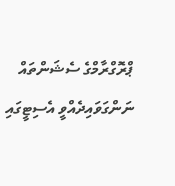ޕްރޮގްރާމްގެ ސެޝަންތައް ނަންގަވައިދެއްވީ އެސިޓީގައި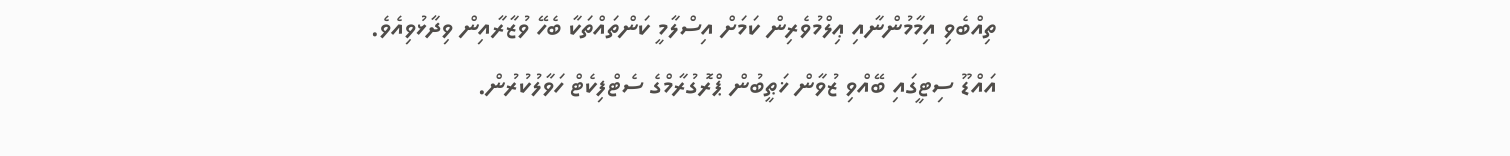ތިއްބެވި އިމާމުންނާއި ޢިލްމުވެރިން ކަމަށް އިސްލާމީ ކަންތައްތަކާ ބެހޭ ވުޒާރާއިން ވިދާޅުވިއެވެ.
އައްޑޫ ސިޓީގައި ބޭއްވި ޒުވާން ޚަޠީބުން ޕްރޮގުރާމްގެ ސެޓްފިކެޓް ހަވާލުކުރުން.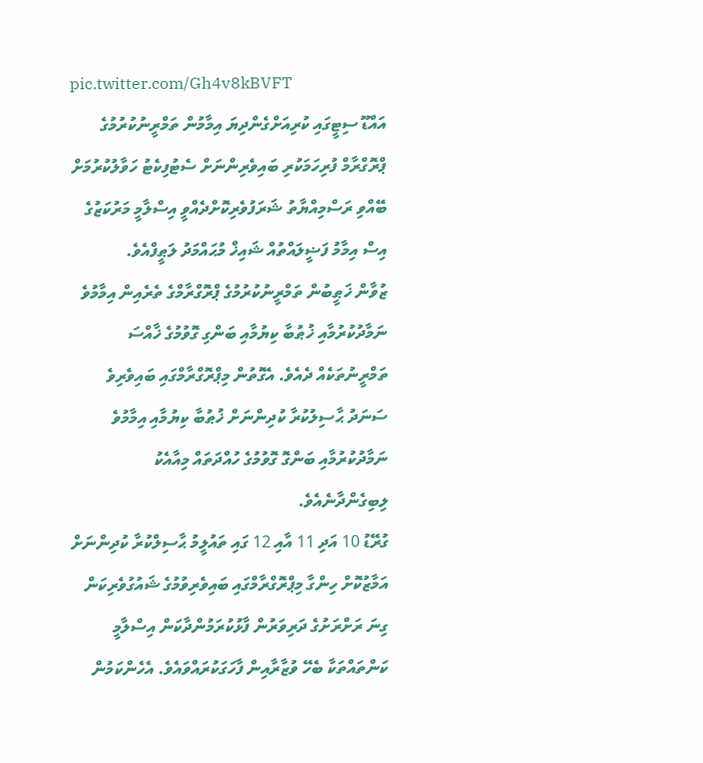pic.twitter.com/Gh4v8kBVFT
އައްޑޫ ސިޓީގައި ކުރިއަށްގެންދިޔަ އިމާމުން ތަމްރީނުކުރުމުގެ ޕްރޮގްރާމް ފުރިހަމަކުރި ބައިވެރިންނަށް ސެޓުފިކެޓު ހަވާލުކުރުމަށް ބޭއްވި ރަސްމިއްޔާތު ޝަރަފުވެރިކޮށްދެއްވީ އިސްލާމީ މަރުކަޒުގެ އިސް އިމާމު ފަޟީލައްތުއް ޝައިޚް މުޙައްމަދު ލަޠީފްއެވެ.
ޒުވާން ޚަޠީބުން ތަމްރީނުކުރުމުގެ ޕްރޮގްރާމްގެ ތެރެއިން އިމާމުވެ ނަމާދުކުރުމާއި ޚުޠުބާ ކިޔުމާއި ބަންގި ގޮވުމުގެ ޚާއްސަ ތަމްރީނުތަކެއް ދެއެވެ. އެގޮތުން މިޕްރޮގްރާމްގައި ބައިވެރިވެ ސަނަދު ޙާސިލުކުރާ ކުދިންނަށް ޚުޠުބާ ކިޔުމާއި އިމާމުވެ ނަމާދުކުރުމާއި ބަންގޮ ގޮވުމުގެ ހުއްދަތައް މިއާއެކު ލިބިގެންދާނެއެވެ.
ގުރޭޑު 10 އަދި 11 އާއި 12 ގައި ތައުލީމު ޙާސިލްކުރާ ކުދިންނަށް އަމާޒުކޮށް ހިންގާ މިޕްރޮގްރާމްގައި ބައިވެރިވުމުގެ ޝައުގުވެރިކަން ގިނަ ރަށްރަށުގެ ދަރިވަރުން ފާޅުކުރަމުންދާކަން އިސްލާމީ ކަންތައްތަކާ ބެހޭ ވުޒާރާއިން ފާހަގަކުރައްވައެވެ. އެހެންކަމުން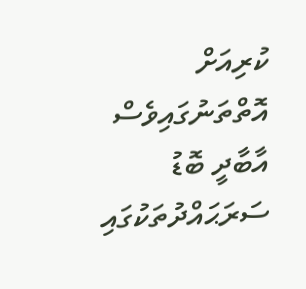ކުރިއަށް އޮތްތަނުގައިވެސް އާބާދީ ބޮޑު ސަރަޙައްދުތަކުގައި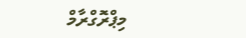މިޕްރޮގްރާމް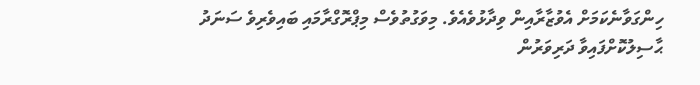ހިންގަވާނެކަމަށް އެވުޒާރާއިން ވިދާޅުވެއެވެ. މިވަގުތުވެސް މިޕްރޮގްރާމައި ބައިވެރިވެ ސަނަދު ޙާސިލުކޮށްފައިވާ ދަރިވަރުން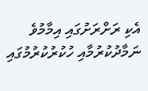އެކި ރަށްރަށުގައި އިމާމުވެ ނަމާދުކުރުމާއި ހުކުރުކުރުމުގައި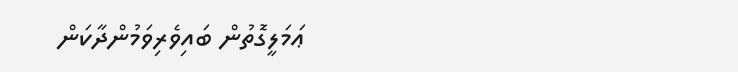ޢަމަލީގޮތުން ބައިވެރިވަމުންދާކަން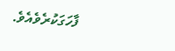ފާހަގަކުރެވެއެވެ.